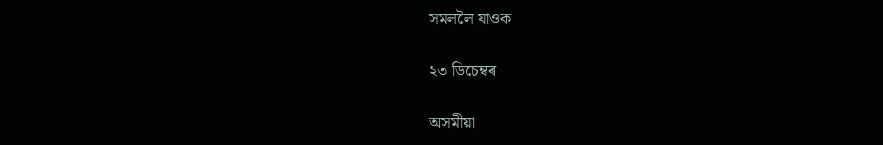সমললৈ যাওক

২৩ ডিচেম্বৰ

অসমীয়া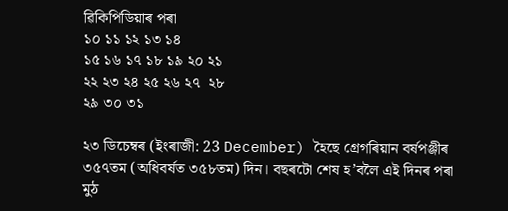ৱিকিপিডিয়াৰ পৰা
১০ ১১ ১২ ১৩ ১৪
১৫ ১৬ ১৭ ১৮ ১৯ ২০ ২১
২২ ২৩ ২৪ ২৫ ২৬ ২৭  ২৮
২৯ ৩০ ৩১

২৩ ডিচেম্বৰ (ইংৰাজী: 23 December) হৈছে গ্ৰেগৰিয়ান বৰ্ষপঞ্জীৰ ৩৫৭তম (অধিবৰ্ষত ৩৫৮তম) দিন। বছৰটো শেষ হ’বলৈ এই দিনৰ পৰা মুঠ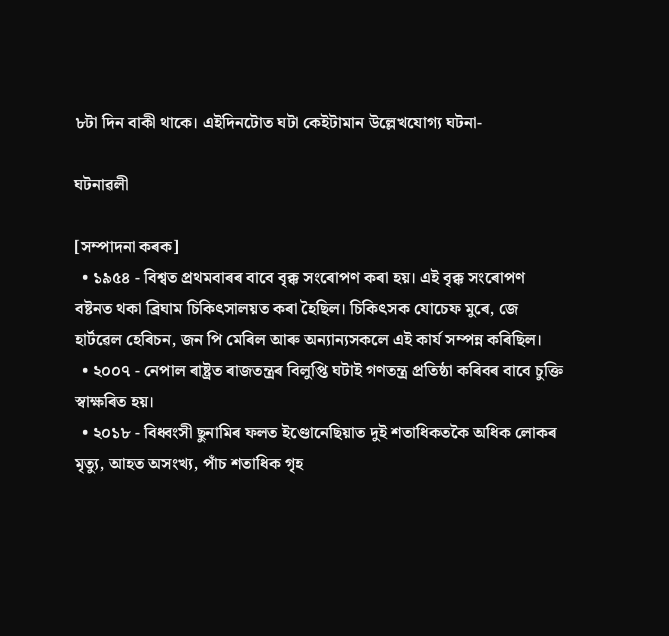৮টা দিন বাকী থাকে। এইদিনটোত ঘটা কেইটামান উল্লেখযোগ্য ঘটনা-

ঘটনাৱলী

[সম্পাদনা কৰক]
  • ১৯৫৪ - বিশ্বত প্ৰথমবাৰৰ বাবে বৃক্ক সংৰোপণ কৰা হয়। এই বৃক্ক সংৰোপণ বষ্টনত থকা ব্ৰিঘাম চিকিৎসালয়ত কৰা হৈছিল। চিকিৎসক যোচেফ মুৰে, জে হাৰ্টৱেল হেৰিচন, জন পি মেৰিল আৰু অন্যান্যসকলে এই কাৰ্য সম্পন্ন কৰিছিল।
  • ২০০৭ - নেপাল ৰাষ্ট্ৰত ৰাজতন্ত্ৰৰ বিলুপ্তি ঘটাই গণতন্ত্ৰ প্ৰতিষ্ঠা কৰিবৰ বাবে চুক্তি স্বাক্ষৰিত হয়।
  • ২০১৮ - বিধ্বংসী ছুনামিৰ ফলত ইণ্ডোনেছিয়াত দুই শতাধিকতকৈ অধিক লোকৰ মৃত্যু, আহত অসংখ্য, পাঁচ শতাধিক গৃহ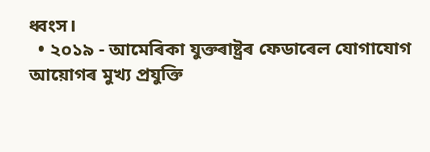ধ্বংস।
  • ২০১৯ - আমেৰিকা যুক্তৰাষ্ট্ৰৰ ফেডাৰেল যোগাযোগ আয়োগৰ মুখ্য প্ৰযুক্তি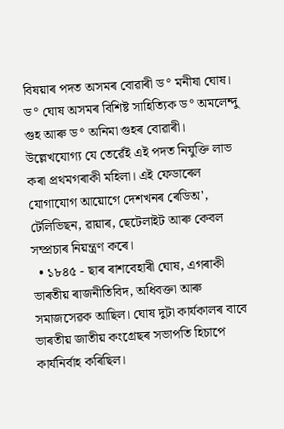বিষয়াৰ পদত অসমৰ বোৱাৰী ড° মনীষা ঘোষ। ড° ঘোষ অসমৰ বিশিষ্ট সাহিত্যিক ড° অমলেন্দু গুহ আৰু ড° অনিমা গুহৰ বোৱাৰী। উল্লেখযোগ্য যে তেৱেঁই এই পদত নিযুক্তি লাভ কৰা প্ৰথমগৰাকী মহিলা। এই ফেডাৰেল যোগাযোগ আয়োগে দেশখনৰ ৰেডিঅ', টেলিভিছন, ৱায়াৰ, ছেটেলাইট আৰু কেবল সম্প্ৰচাৰ নিয়ন্ত্ৰণ কৰে।
  • ১৮৪৫ - ছাৰ ৰাশবেহাৰী ঘোষ, এগৰাকী ভাৰতীয় ৰাজনীতিবিদ, অধিবক্তা আৰু সমাজসেৱক আছিল। ঘোষ দুটা কাৰ্যকালৰ বাবে ভাৰতীয় জাতীয় কংগ্ৰেছৰ সভাপতি হিচাপে কাৰ্যনিৰ্বাহ কৰিছিল।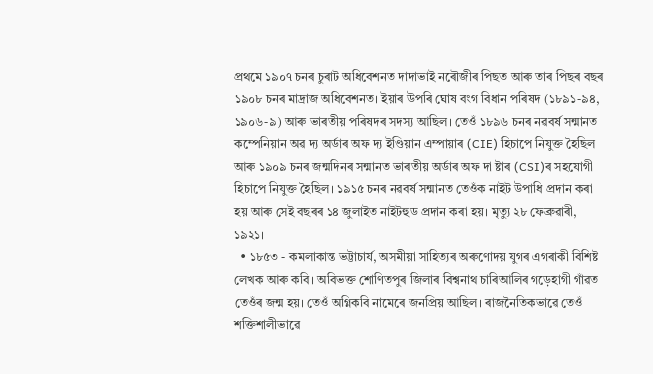প্ৰথমে ১৯০৭ চনৰ চুৰাট অধিবেশনত দাদাভাই নৰৌজীৰ পিছত আৰু তাৰ পিছৰ বছৰ ১৯০৮ চনৰ মাদ্ৰাজ অধিবেশনত। ইয়াৰ উপৰি ঘোষ বংগ বিধান পৰিষদ (১৮৯১-৯৪, ১৯০৬-৯) আৰু ভাৰতীয় পৰিষদৰ সদস্য আছিল। তেওঁ ১৮৯৬ চনৰ নৱবৰ্ষ সন্মানত কম্পেনিয়ান অৱ দ্য অৰ্ডাৰ অফ দ্য ইণ্ডিয়ান এম্পায়াৰ (CIE) হিচাপে নিযুক্ত হৈছিল আৰু ১৯০৯ চনৰ জন্মদিনৰ সন্মানত ভাৰতীয় অৰ্ডাৰ অফ দা ষ্টাৰ (CSI)ৰ সহযোগী হিচাপে নিযুক্ত হৈছিল। ১৯১৫ চনৰ নৱবৰ্ষ সন্মানত তেওঁক নাইট উপাধি প্ৰদান কৰা হয় আৰু সেই বছৰৰ ১৪ জুলাইত নাইটহুড প্ৰদান কৰা হয়। মৃত্যু ২৮ ফেব্ৰুৱাৰী, ১৯২১।
  • ১৮৫৩ - কমলাকান্ত ভট্টাচাৰ্য, অসমীয়া সাহিত্যৰ অৰুণোদয় যুগৰ এগৰাকী বিশিষ্ট লেখক আৰু কবি। অবিভক্ত শোণিতপুৰ জিলাৰ বিশ্বনাথ চাৰিআলিৰ গড়েহাগী গাঁৱত তেওঁৰ জন্ম হয়। তেওঁ অগ্নিকবি নামেৰে জনপ্ৰিয় আছিল। ৰাজনৈতিকভাৱে তেওঁ শক্তিশালীভাৱে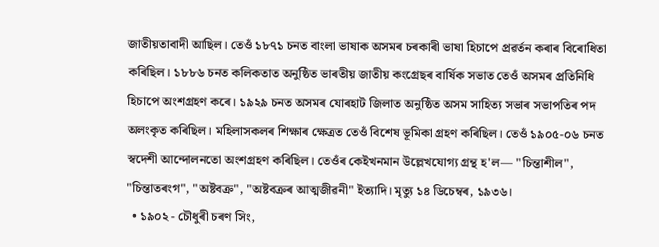জাতীয়তাবাদী আছিল। তেওঁ ১৮৭১ চনত বাংলা ভাষাক অসমৰ চৰকাৰী ভাষা হিচাপে প্ৰৱৰ্তন কৰাৰ বিৰোধিতা কৰিছিল। ১৮৮৬ চনত কলিকতাত অনুষ্ঠিত ভাৰতীয় জাতীয় কংগ্ৰেছৰ বাৰ্ষিক সভাত তেওঁ অসমৰ প্ৰতিনিধি হিচাপে অংশগ্ৰহণ কৰে। ১৯২৯ চনত অসমৰ যোৰহাট জিলাত অনুষ্ঠিত অসম সাহিত্য সভাৰ সভাপতিৰ পদ অলংকৃত কৰিছিল। মহিলাসকলৰ শিক্ষাৰ ক্ষেত্ৰত তেওঁ বিশেষ ভূমিকা গ্ৰহণ কৰিছিল। তেওঁ ১৯০৫-০৬ চনত স্বদেশী আন্দোলনতো অংশগ্ৰহণ কৰিছিল। তেওঁৰ কেইখনমান উল্লেখযোগ্য গ্ৰন্থ হ'ল— "চিন্তাশীল", "চিন্তাতৰংগ", "অষ্টবক্ৰ", "অষ্টবক্ৰৰ আত্মজীৱনী" ইত্যাদি। মৃত্যু ১৪ ডিচেম্বৰ, ১৯৩৬।
  • ১৯০২ - চৌধুৰী চৰণ সিং,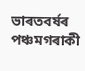ভাৰতবৰ্ষৰ পঞ্চমগৰাকী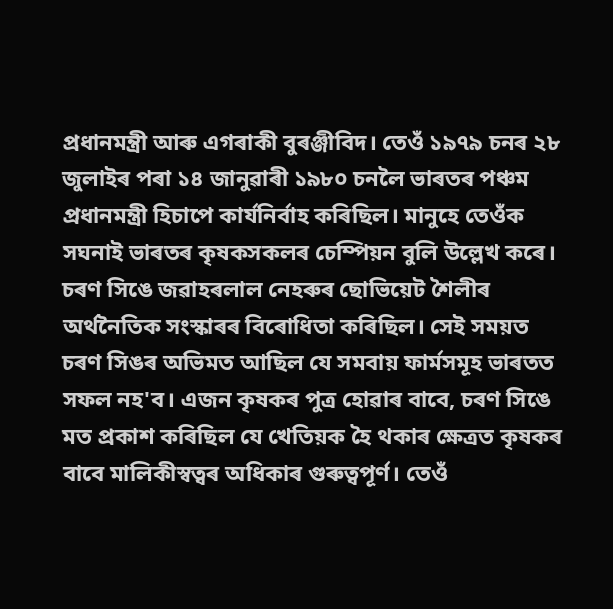প্ৰধানমন্ত্ৰী আৰু এগৰাকী বুৰঞ্জীবিদ। তেওঁ ১৯৭৯ চনৰ ২৮ জুলাইৰ পৰা ১৪ জানুৱাৰী ১৯৮০ চনলৈ ভাৰতৰ পঞ্চম প্ৰধানমন্ত্ৰী হিচাপে কাৰ্যনিৰ্বাহ কৰিছিল। মানুহে তেওঁক সঘনাই ভাৰতৰ কৃষকসকলৰ চেম্পিয়ন বুলি উল্লেখ কৰে। চৰণ সিঙে জৱাহৰলাল নেহৰুৰ ছোভিয়েট শৈলীৰ অৰ্থনৈতিক সংস্কাৰৰ বিৰোধিতা কৰিছিল। সেই সময়ত চৰণ সিঙৰ অভিমত আছিল যে সমবায় ফাৰ্মসমূহ ভাৰতত সফল নহ'ব। এজন কৃষকৰ পুত্ৰ হোৱাৰ বাবে, চৰণ সিঙে মত প্ৰকাশ কৰিছিল যে খেতিয়ক হৈ থকাৰ ক্ষেত্ৰত কৃষকৰ বাবে মালিকীস্বত্বৰ অধিকাৰ গুৰুত্বপূৰ্ণ। তেওঁ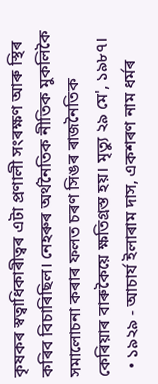কৃষকৰ স্বত্বাধিকাৰীত্বৰ এটা প্ৰণালী সংৰক্ষণ আৰু স্থিৰ কৰিব বিচাৰিছিল। নেহৰুৰ অৰ্থনৈতিক নীতিক মুকলিকৈ সমালোচনা কৰাৰ ফলত চৰণ সিঙৰ ৰাজনৈতিক কেৰিয়াৰ বাৰুকৈয়ে ক্ষতিগ্ৰস্ত হয়। মৃত্যু ২৯ মে', ১৯৮৭।
  • ১৯২৯ - আচাৰ্য ইলাৰাম দাস, একশৰণ নাম ধৰ্মৰ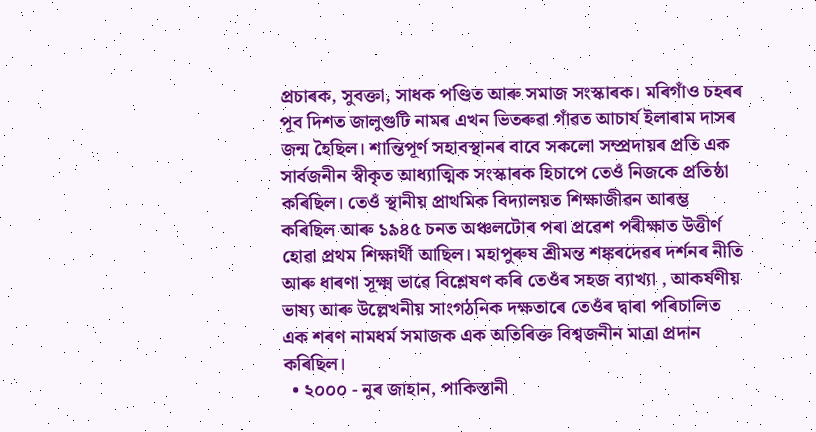প্ৰচাৰক, সুবক্তা, সাধক পণ্ডিত আৰু সমাজ সংস্কাৰক। মৰিগাঁও চহৰৰ পূব দিশত জালুগুটি নামৰ এখন ভিতৰুৱা গাঁৱত আচাৰ্য ইলাৰাম দাসৰ জন্ম হৈছিল। শান্তিপূৰ্ণ সহাবস্থানৰ বাবে সকলো সম্প্ৰদায়ৰ প্ৰতি এক সাৰ্বজনীন স্বীকৃত আধ্যাত্মিক সংস্কাৰক হিচাপে তেওঁ নিজকে প্ৰতিষ্ঠা কৰিছিল। তেওঁ স্থানীয় প্ৰাথমিক বিদ্যালয়ত শিক্ষাজীৱন আৰম্ভ কৰিছিল আৰু ১৯৪৫ চনত অঞ্চলটোৰ পৰা প্ৰৱেশ পৰীক্ষাত উত্তীৰ্ণ হোৱা প্ৰথম শিক্ষাৰ্থী আছিল। মহাপুৰুষ শ্ৰীমন্ত শঙ্কৰদেৱৰ দৰ্শনৰ নীতি আৰু ধাৰণা সূক্ষ্ম ভাৱে বিশ্লেষণ কৰি তেওঁৰ সহজ ব্যাখ্যা , আকৰ্ষণীয় ভাষ্য আৰু উল্লেখনীয় সাংগঠনিক দক্ষতাৰে তেওঁৰ দ্বাৰা পৰিচালিত এক শৰণ নামধৰ্ম সমাজক এক অতিৰিক্ত বিশ্বজনীন মাত্ৰা প্ৰদান কৰিছিল।
  • ২০০০ - নুৰ জাহান, পাকিস্তানী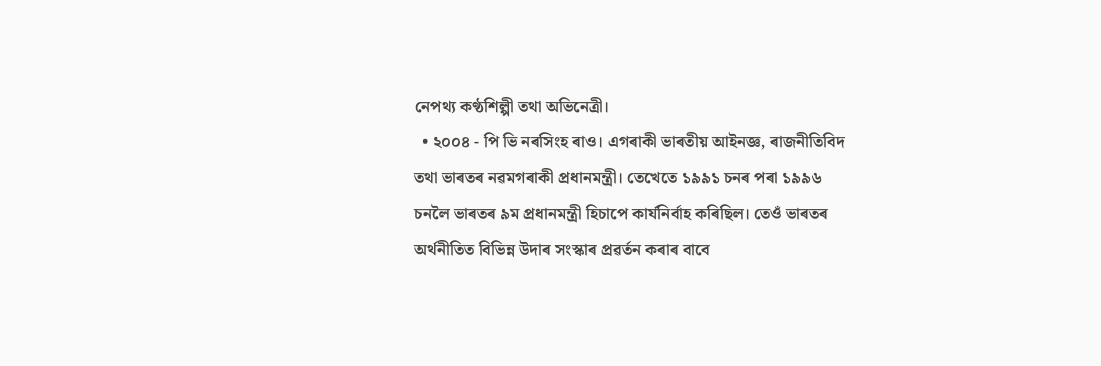নেপথ্য কণ্ঠশিল্পী তথা অভিনেত্ৰী।
  • ২০০৪ - পি ভি নৰসিংহ ৰাও। এগৰাকী ভাৰতীয় আইনজ্ঞ, ৰাজনীতিবিদ তথা ভাৰতৰ নৱমগৰাকী প্ৰধানমন্ত্ৰী। তেখেতে ১৯৯১ চনৰ পৰা ১৯৯৬ চনলৈ ভাৰতৰ ৯ম প্ৰধানমন্ত্ৰী হিচাপে কাৰ্যনিৰ্বাহ কৰিছিল। তেওঁ ভাৰতৰ অৰ্থনীতিত বিভিন্ন উদাৰ সংস্কাৰ প্ৰৱৰ্তন কৰাৰ বাবে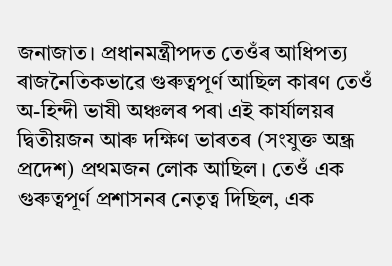জনাজাত। প্ৰধানমন্ত্ৰীপদত তেওঁৰ আধিপত্য ৰাজনৈতিকভাৱে গুৰুত্বপূৰ্ণ আছিল কাৰণ তেওঁ অ-হিন্দী ভাষী অঞ্চলৰ পৰা এই কাৰ্যালয়ৰ দ্বিতীয়জন আৰু দক্ষিণ ভাৰতৰ (সংযুক্ত অন্ধ্ৰ প্ৰদেশ) প্ৰথমজন লোক আছিল। তেওঁ এক গুৰুত্বপূৰ্ণ প্ৰশাসনৰ নেতৃত্ব দিছিল, এক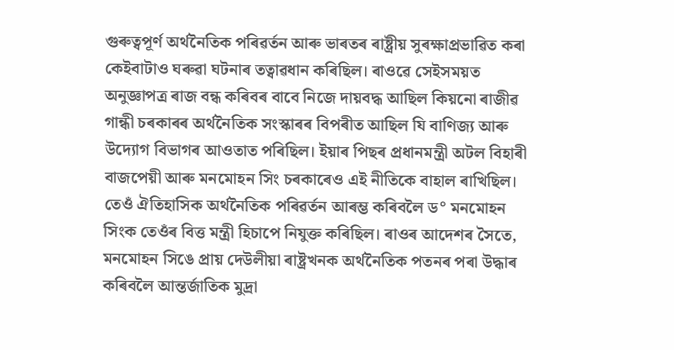গুৰুত্বপূৰ্ণ অৰ্থনৈতিক পৰিৱৰ্তন আৰু ভাৰতৰ ৰাষ্ট্ৰীয় সুৰক্ষাপ্ৰভাৱিত কৰা কেইবাটাও ঘৰুৱা ঘটনাৰ তত্বাৱধান কৰিছিল। ৰাওৱে সেইসময়ত অনুজ্ঞাপত্ৰ ৰাজ বন্ধ কৰিবৰ বাবে নিজে দায়বদ্ধ আছিল কিয়নো ৰাজীৱ গান্ধী চৰকাৰৰ অৰ্থনৈতিক সংস্কাৰৰ বিপৰীত আছিল যি বাণিজ্য আৰু উদ্যোগ বিভাগৰ আওতাত পৰিছিল। ইয়াৰ পিছৰ প্ৰধানমন্ত্ৰী অটল বিহাৰী বাজপেয়ী আৰু মনমোহন সিং চৰকাৰেও এই নীতিকে বাহাল ৰাখিছিল। তেওঁ ঐতিহাসিক অৰ্থনৈতিক পৰিৱৰ্তন আৰম্ভ কৰিবলৈ ড° মনমোহন সিংক তেওঁৰ বিত্ত মন্ত্ৰী হিচাপে নিযুক্ত কৰিছিল। ৰাওৰ আদেশৰ সৈতে, মনমোহন সিঙে প্ৰায় দেউলীয়া ৰাষ্ট্ৰখনক অৰ্থনৈতিক পতনৰ পৰা উদ্ধাৰ কৰিবলৈ আন্তৰ্জাতিক মুদ্ৰা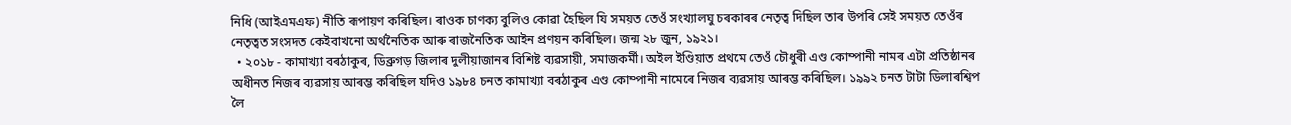নিধি (আইএমএফ) নীতি ৰূপায়ণ কৰিছিল। ৰাওক চাণক্য বুলিও কোৱা হৈছিল যি সময়ত তেওঁ সংখ্যালঘু চৰকাৰৰ নেতৃত্ব দিছিল তাৰ উপৰি সেই সময়ত তেওঁৰ নেতৃত্বত সংসদত কেইবাখনো অৰ্থনৈতিক আৰু ৰাজনৈতিক আইন প্ৰণয়ন কৰিছিল। জন্ম ২৮ জুন, ১৯২১।
  • ২০১৮ - কামাখ্যা বৰঠাকুৰ, ডিব্ৰুগড় জিলাৰ দুলীয়াজানৰ বিশিষ্ট ব্যৱসায়ী, সমাজকৰ্মী। অইল ইণ্ডিয়াত প্ৰথমে তেওঁ চৌধুৰী এণ্ড কোম্পানী নামৰ এটা প্ৰতিষ্ঠানৰ অধীনত নিজৰ ব্যৱসায় আৰম্ভ কৰিছিল যদিও ১৯৮৪ চনত কামাখ্যা বৰঠাকুৰ এণ্ড কোম্পানী নামেৰে নিজৰ ব্যৱসায় আৰম্ভ কৰিছিল। ১৯৯২ চনত টাটা ডিলাৰশ্বিপ লৈ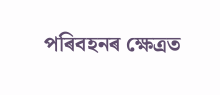পৰিবহনৰ ক্ষেত্ৰত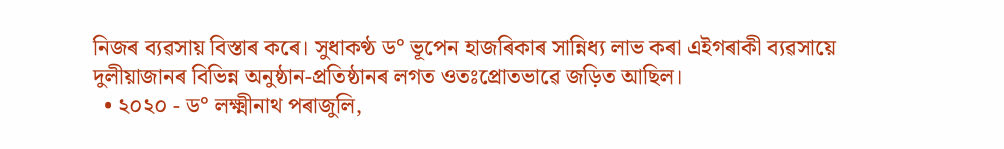নিজৰ ব্যৱসায় বিস্তাৰ কৰে। সুধাকণ্ঠ ড° ভূপেন হাজৰিকাৰ সান্নিধ্য লাভ কৰা এইগৰাকী ব্যৱসায়ে দুলীয়াজানৰ বিভিন্ন অনুষ্ঠান-প্ৰতিষ্ঠানৰ লগত ওতঃপ্ৰোতভাৱে জড়িত আছিল।
  • ২০২০ - ড° লক্ষ্মীনাথ পৰাজুলি,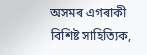অসমৰ এগৰাকী বিশিষ্ট সাহিত্যিক,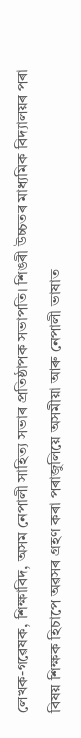লেখক-গৱেষক, শিক্ষাবিদ, অসম নেপালী সাহিত্য সভাৰ প্ৰতিষ্ঠাপক সভাপতি। শিঙৰী উচ্চতৰ মাধ্যমিক বিদ্যালয়ৰ পৰা বিষয় শিক্ষক হিচাপে অৱসৰ গ্ৰহণ কৰা পৰাজুলিয়ে অসমীয়া আৰু নেপালী ভাষাত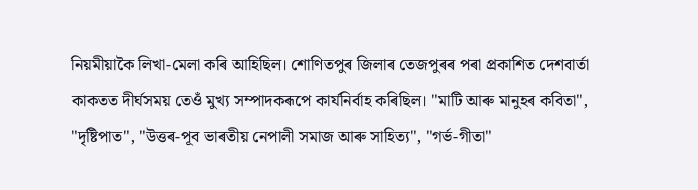নিয়মীয়াকৈ লিখা-মেলা কৰি আহিছিল। শোণিতপুৰ জিলাৰ তেজপুৰৰ পৰা প্ৰকাশিত দেশবাৰ্তা কাকতত দীৰ্ঘসময় তেওঁ মুখ্য সম্পাদকৰূপে কাৰ্যনিৰ্বাহ কৰিছিল। "মাটি আৰু মানুহৰ কবিতা", "দৃষ্টিপাত", "উত্তৰ-পূব ভাৰতীয় নেপালী সমাজ আৰু সাহিত্য", "গৰ্ভ-গীতা"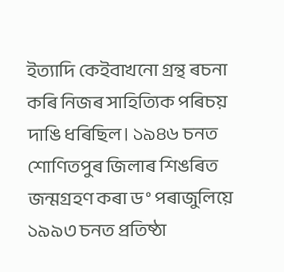ইত্যাদি কেইবাখনো গ্ৰন্থ ৰচনা কৰি নিজৰ সাহিত্যিক পৰিচয় দাঙি ধৰিছিল। ১৯৪৬ চনত শোণিতপুৰ জিলাৰ শিঙৰিত জন্মগ্ৰহণ কৰা ড° পৰাজুলিয়ে ১৯৯৩ চনত প্ৰতিষ্ঠা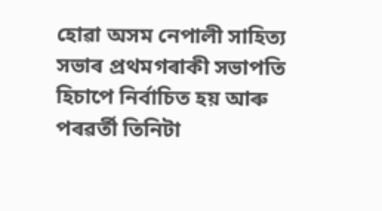হোৱা অসম নেপালী সাহিত্য সভাৰ প্ৰথমগৰাকী সভাপতি হিচাপে নিৰ্বাচিত হয় আৰু পৰৱৰ্তী তিনিটা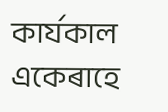কাৰ্যকাল একেৰাহে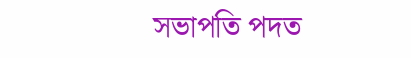সভাপতি পদত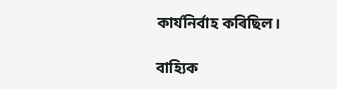কাৰ্যনিৰ্বাহ কৰিছিল।

বাহ্যিক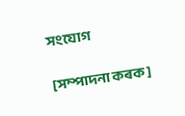সংযোগ

[সম্পাদনা কৰক]